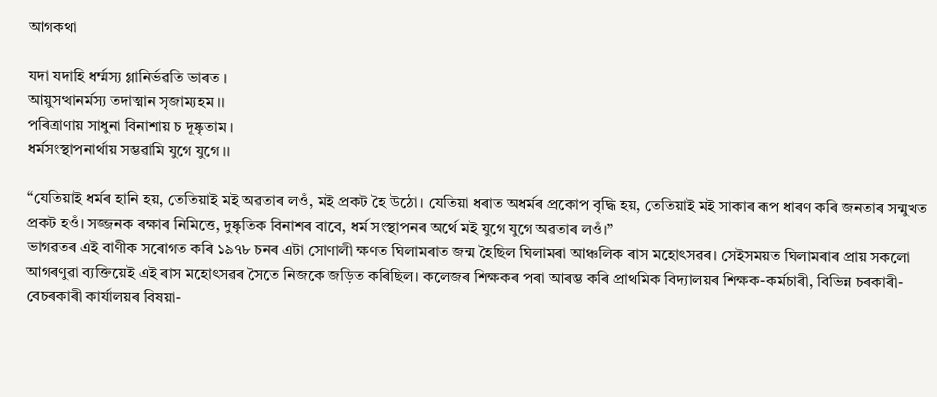আগকথা

যদা যদাহি ধৰ্ম্মস্য গ্লানিৰ্ভৱতি ভাৰত ।
আয়ুসত্থানৰ্মস্য তদাত্মান সৃজাম্যহম ।।
পৰিত্ৰাণায় সাধুনা বিনাশায় চ দূষ্কৃতাম ।
ধৰ্মসংস্থাপনাৰ্থায় সম্ভৱামি যুগে যুগে ।।

“যেতিয়াই ধৰ্মৰ হানি হয়, তেতিয়াই মই অৱতাৰ লওঁ, মই প্ৰকট হৈ উঠো। যেতিয়া ধৰাত অধৰ্মৰ প্ৰকোপ বৃদ্ধি হয়, তেতিয়াই মই সাকাৰ ৰূপ ধাৰণ কৰি জনতাৰ সন্মুখত প্ৰকট হওঁ। সজ্জনক ৰক্ষাৰ নিমিত্তে, দুষ্কৃতিক বিনাশৰ বাবে, ধৰ্ম সংস্থাপনৰ অৰ্থে মই যুগে যুগে অৱতাৰ লওঁ।”
ভাগৱতৰ এই বাণীক সৰোগত কৰি ১৯৭৮ চনৰ এটা সোণালী ক্ষণত ঘিলামৰাত জন্ম হৈছিল ঘিলামৰা আঞ্চলিক ৰাস মহোৎসৱৰ। সেইসময়ত ঘিলামৰাৰ প্ৰায় সকলো আগৰণুৱা ব্যক্তিয়েই এই ৰাস মহোৎসৱৰ সৈতে নিজকে জড়িত কৰিছিল। কলেজৰ শিক্ষকৰ পৰা আৰম্ভ কৰি প্ৰাথমিক বিদ্যালয়ৰ শিক্ষক-কৰ্মচাৰী, বিভিন্ন চৰকাৰী-বেচৰকাৰী কাৰ্যালয়ৰ বিষয়া-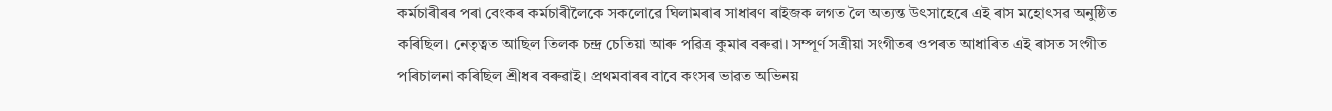কৰ্মচাৰীৰৰ পৰা বেংকৰ কৰ্মচাৰীলৈকে সকলোৱে ঘিলামৰাৰ সাধাৰণ ৰাইজক লগত লৈ অত্যন্ত উৎসাহেৰে এই ৰাস মহোৎসৱ অনুষ্ঠিত কৰিছিল। নেতৃত্বত আছিল তিলক চন্দ্ৰ চেতিয়া আৰু পৱিত্ৰ কুমাৰ বৰুৱা। সম্পূৰ্ণ সত্ৰীয়া সংগীতৰ ওপৰত আধাৰিত এই ৰাসত সংগীত পৰিচালনা কৰিছিল শ্ৰীধৰ বৰুৱাই। প্ৰথমবাৰৰ বাবে কংসৰ ভাৱত অভিনয়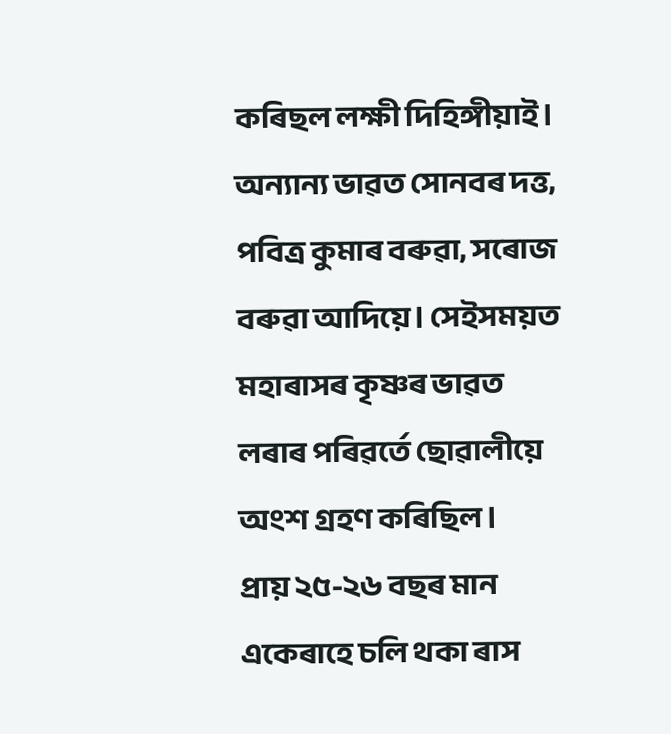কৰিছল লক্ষী দিহিঙ্গীয়াই। অন্যান্য ভাৱত সোনবৰ দত্ত, পবিত্ৰ কুমাৰ বৰুৱা, সৰোজ বৰুৱা আদিয়ে। সেইসময়ত মহাৰাসৰ কৃষ্ণৰ ভাৱত লৰাৰ পৰিৱৰ্তে ছোৱালীয়ে অংশ গ্ৰহণ কৰিছিল।
প্ৰায় ২৫-২৬ বছৰ মান একেৰাহে চলি থকা ৰাস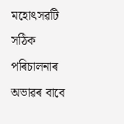মহোৎসৱটি সঠিক পৰিচালনাৰ অভাৱৰ বাবে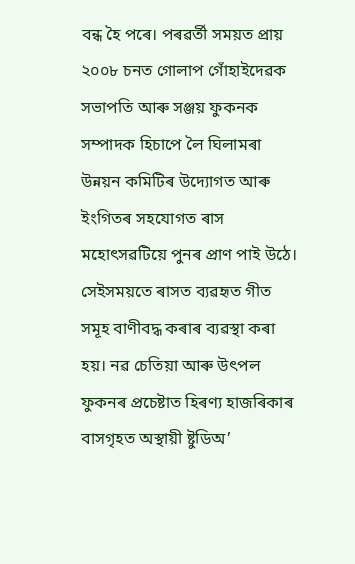বন্ধ হৈ পৰে। পৰৱৰ্তী সময়ত প্ৰায় ২০০৮ চনত গোলাপ গোঁহাইদেৱক সভাপতি আৰু সঞ্জয় ফুকনক সম্পাদক হিচাপে লৈ ঘিলামৰা উন্নয়ন কমিটিৰ উদ্যোগত আৰু ইংগিতৰ সহযোগত ৰাস মহোৎসৱটিয়ে পুনৰ প্ৰাণ পাই উঠে। সেইসময়তে ৰাসত ব্যৱহৃত গীত সমূহ বাণীবদ্ধ কৰাৰ ব্যৱস্থা কৰা হয়। নৱ চেতিয়া আৰু উৎপল ফুকনৰ প্ৰচেষ্টাত হিৰণ্য হাজৰিকাৰ বাসগৃহত অস্থায়ী ষ্টুডিঅ’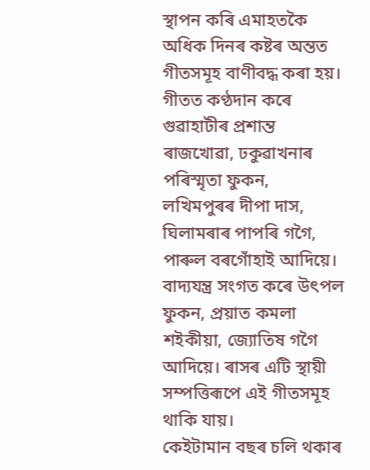স্থাপন কৰি এমাহতকৈ অধিক দিনৰ কষ্টৰ অন্তত গীতসমূহ বাণীবদ্ধ কৰা হয়। গীতত কণ্ঠদান কৰে গুৱাহাটীৰ প্ৰশান্ত ৰাজখোৱা, ঢকুৱাখনাৰ পৰিস্মৃতা ফুকন, লখিমপুৰৰ দীপা দাস, ঘিলামৰাৰ পাপৰি গগৈ, পাৰুল বৰগোঁহাই আদিয়ে। বাদ্যযন্ত্ৰ সংগত কৰে উৎপল ফুকন, প্ৰয়াত কমলা শইকীয়া, জ্যোতিষ গগৈ আদিয়ে। ৰাসৰ এটি স্থায়ী সম্পত্তিৰূপে এই গীতসমূহ থাকি যায়।
কেইটামান বছৰ চলি থকাৰ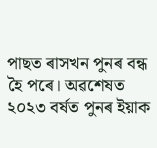পাছত ৰাসখন পুনৰ বন্ধ হৈ পৰে। অৱশেষত ২০২৩ বৰ্ষত পুনৰ ইয়াক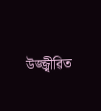উজ্জ্বীৱিত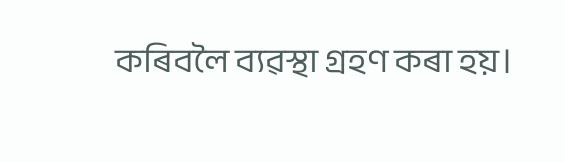কৰিবলৈ ব্যৱস্থা গ্ৰহণ কৰা হয়।